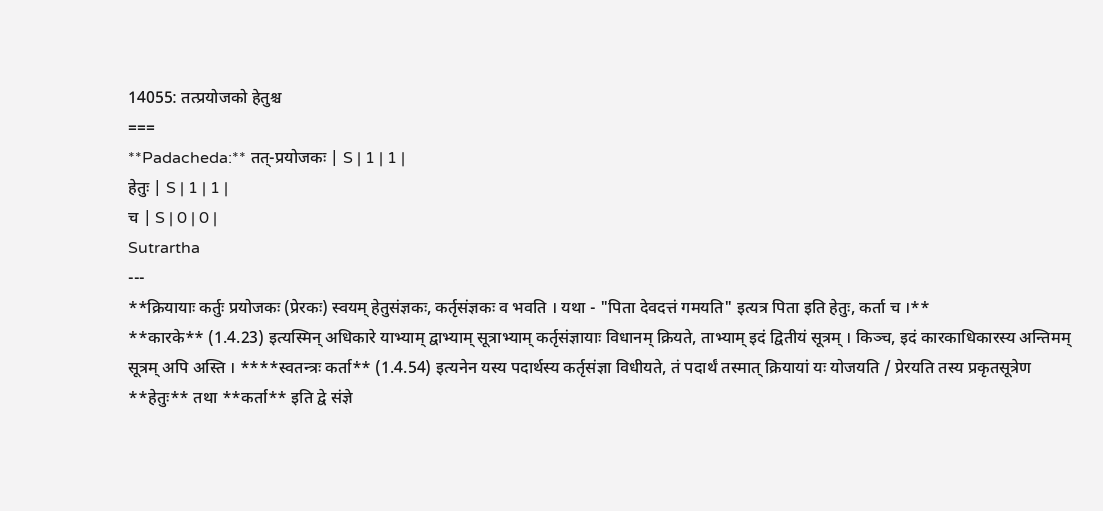14055: तत्प्रयोजको हेतुश्च
===
**Padacheda:** तत्-प्रयोजकः | S | 1 | 1 |
हेतुः | S | 1 | 1 |
च | S | 0 | 0 |
Sutrartha
---
**क्रियायाः कर्तुः प्रयोजकः (प्रेरकः) स्वयम् हेतुसंज्ञकः, कर्तृसंज्ञकः व भवति । यथा - "पिता देवदत्तं गमयति" इत्यत्र पिता इति हेतुः, कर्ता च ।**
**कारके** (1.4.23) इत्यस्मिन् अधिकारे याभ्याम् द्वाभ्याम् सूत्राभ्याम् कर्तृसंज्ञायाः विधानम् क्रियते, ताभ्याम् इदं द्वितीयं सूत्रम् । किञ्च, इदं कारकाधिकारस्य अन्तिमम् सूत्रम् अपि अस्ति । ****स्वतन्त्रः कर्ता** (1.4.54) इत्यनेन यस्य पदार्थस्य कर्तृसंज्ञा विधीयते, तं पदार्थं तस्मात् क्रियायां यः योजयति / प्रेरयति तस्य प्रकृतसूत्रेण **हेतुः** तथा **कर्ता** इति द्वे संज्ञे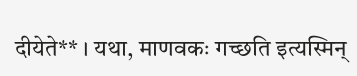दीयेते** । यथा, माणवकः गच्छति इत्यस्मिन्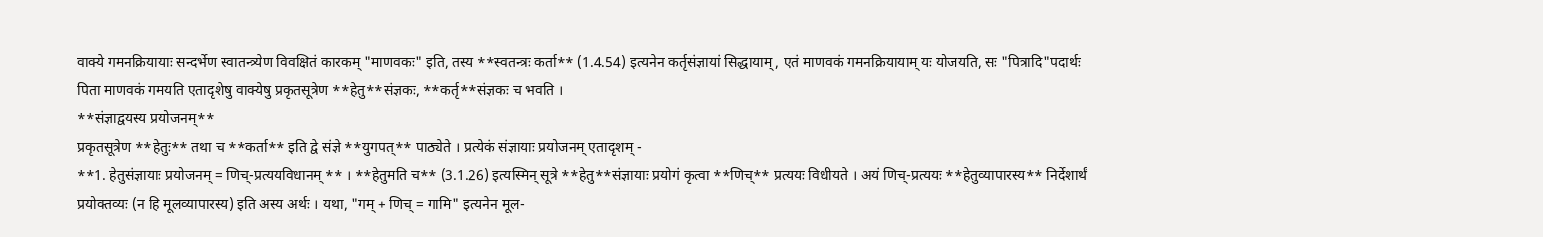वाक्ये गमनक्रियायाः सन्दर्भेण स्वातन्त्र्येण विवक्षितं कारकम् "माणवकः" इति, तस्य **स्वतन्त्रः कर्ता** (1.4.54) इत्यनेन कर्तृसंज्ञायां सिद्धायाम्, एतं माणवकं गमनक्रियायाम् यः योजयति, सः "पित्रादि"पदार्थः पिता माणवकं गमयति एतादृशेषु वाक्येषु प्रकृतसूत्रेण **हेतु**संज्ञकः, **कर्तृ**संज्ञकः च भवति ।
**संज्ञाद्वयस्य प्रयोजनम्**
प्रकृतसूत्रेण **हेतुः** तथा च **कर्ता** इति द्वे संज्ञे **युगपत्** पाठ्येते । प्रत्येकं संज्ञायाः प्रयोजनम् एतादृशम् -
**1. हेतुसंज्ञायाः प्रयोजनम् = णिच्-प्रत्ययविधानम् ** । **हेतुमति च** (3.1.26) इत्यस्मिन् सूत्रे **हेतु**संज्ञायाः प्रयोगं कृत्वा **णिच्** प्रत्ययः विधीयते । अयं णिच्-प्रत्ययः **हेतुव्यापारस्य** निर्देशार्थं प्रयोक्तव्यः (न हि मूलव्यापारस्य) इति अस्य अर्थः । यथा, "गम् + णिच् = गामि" इत्यनेन मूल-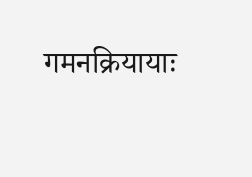गमनक्रियायाः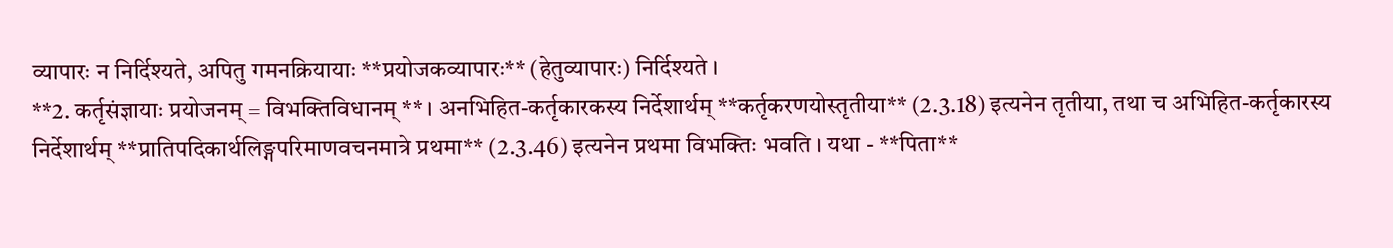व्यापारः न निर्दिश्यते, अपितु गमनक्रियायाः **प्रयोजकव्यापारः** (हेतुव्यापारः) निर्दिश्यते ।
**2. कर्तृसंज्ञायाः प्रयोजनम् = विभक्तिविधानम् ** । अनभिहित-कर्तृकारकस्य निर्देशार्थम् **कर्तृकरणयोस्तृतीया** (2.3.18) इत्यनेन तृतीया, तथा च अभिहित-कर्तृकारस्य निर्देशार्थम् **प्रातिपदिकार्थलिङ्गपरिमाणवचनमात्रे प्रथमा** (2.3.46) इत्यनेन प्रथमा विभक्तिः भवति । यथा - **पिता**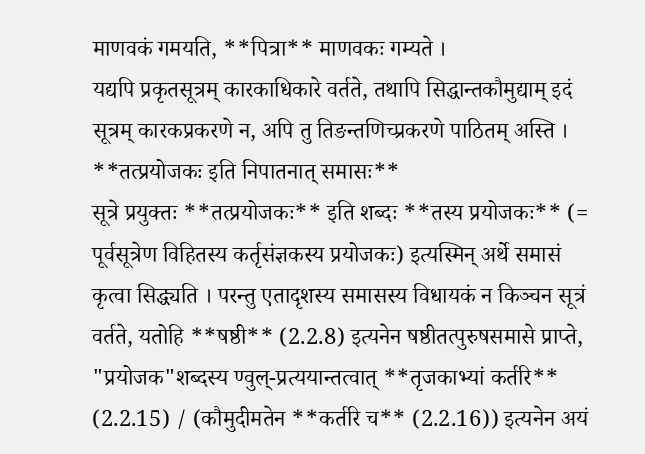माणवकं गमयति, **पित्रा** माणवकः गम्यते ।
यद्यपि प्रकृतसूत्रम् कारकाधिकारे वर्तते, तथापि सिद्धान्तकौमुद्याम् इदं सूत्रम् कारकप्रकरणे न, अपि तु तिङन्तणिच्प्रकरणे पाठितम् अस्ति ।
**तत्प्रयोजकः इति निपातनात् समासः**
सूत्रे प्रयुक्तः **तत्प्रयोजकः** इति शब्दः **तस्य प्रयोजकः** (= पूर्वसूत्रेण विहितस्य कर्तृसंज्ञकस्य प्रयोजकः) इत्यस्मिन् अर्थे समासं कृत्वा सिद्ध्यति । परन्तु एतादृशस्य समासस्य विधायकं न किञ्चन सूत्रं वर्तते, यतोहि **षष्ठी** (2.2.8) इत्यनेन षष्ठीतत्पुरुषसमासे प्राप्ते, "प्रयोजक"शब्दस्य ण्वुल्-प्रत्ययान्तत्वात् **तृजकाभ्यां कर्तरि** (2.2.15) / (कौमुदीमतेन **कर्तरि च** (2.2.16)) इत्यनेन अयं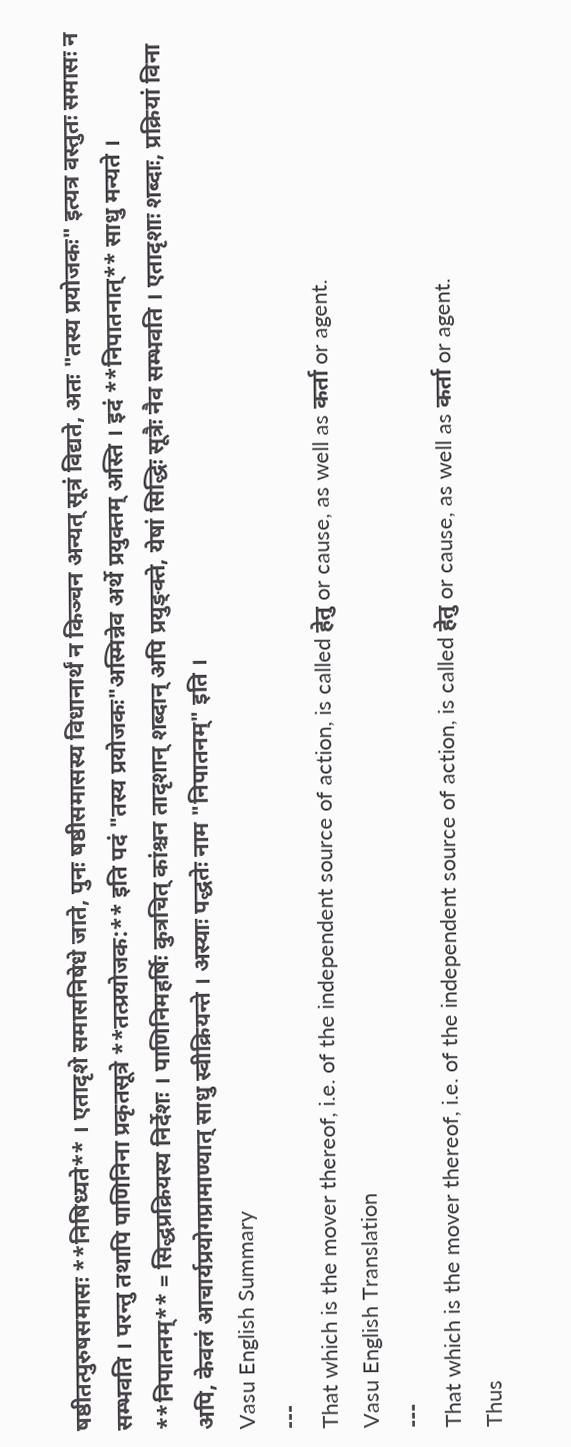षष्ठीतत्पुरुषसमासः **निषिध्यते** । एतादृशे समासनिषेधे जाते, पुनः षष्ठीसमासस्य विधानार्थं न किञ्चन अन्यत् सूत्रं विद्यते, अतः "तस्य प्रयोजकः" इत्यत्र वस्तुतः समासः न सम्भवति । परन्तु तथापि पाणिनिना प्रकृतसूत्रे **तत्प्रयोजक:** इति पदं "तस्य प्रयोजकः"अस्मिन्नेव अर्थे प्रयुक्तम् अस्ति । इदं **निपातनात्** साधु मन्यते ।
**निपातनम्** = सिद्धप्रक्रियस्य निर्देशः । पाणिनिमहर्षिः कुत्रचित् कांश्चन तादृशान् शब्दान् अपि प्रयुङ्क्ते, येषां सिद्धिः सूत्रैः नैव सम्भवति । एतादृशाः शब्दाः, प्रक्रियां विना अपि, केवलं आचार्यप्रयोगप्रामाण्यात् साधु स्वीक्रियन्ते । अस्याः पद्धतेः नाम "निपातनम्" इति ।
Vasu English Summary
---
That which is the mover thereof, i.e. of the independent source of action, is called हेतु or cause, as well as कर्ता or agent.
Vasu English Translation
---
That which is the mover thereof, i.e. of the independent source of action, is called हेतु or cause, as well as कर्ता or agent.
Thus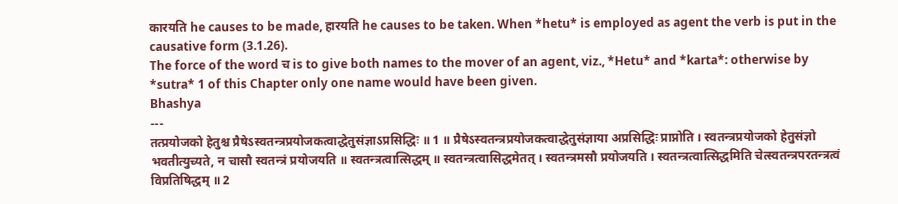कारयति he causes to be made, हारयति he causes to be taken. When *hetu* is employed as agent the verb is put in the causative form (3.1.26).
The force of the word च is to give both names to the mover of an agent, viz., *Hetu* and *karta*: otherwise by *sutra* 1 of this Chapter only one name would have been given.
Bhashya
---
तत्प्रयोजको हेतुश्च प्रैषेऽस्वतन्त्रप्रयोजकत्वाद्धेतुसंज्ञाऽप्रसिद्धिः ॥ 1 ॥ प्रैषेऽस्वतन्त्रप्रयोजकत्वाद्धेतुसंज्ञाया अप्रसिद्धिः प्राप्नोति । स्वतन्त्रप्रयोजको हेतुसंज्ञो भवतीत्युच्यते, न चासौ स्वतन्त्रं प्रयोजयति ॥ स्वतन्त्रत्वात्सिद्धम् ॥ स्वतन्त्रत्वासिद्धमेतत् । स्वतन्त्रमसौ प्रयोजयति । स्वतन्त्रत्वात्सिद्धमिति चेत्स्वतन्त्रपरतन्त्रत्वं विप्रतिषिद्धम् ॥ 2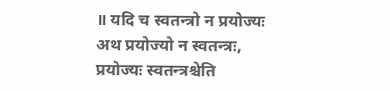॥ यदि च स्वतन्त्रो न प्रयोज्यः अथ प्रयोज्यो न स्वतन्त्रः, प्रयोज्यः स्वतन्त्रश्चेति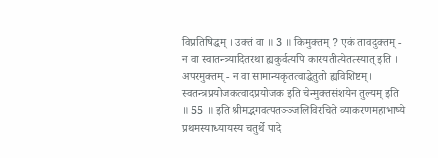विप्रतिषिद्धम् । उक्तं वा ॥ 3 ॥ किमुक्तम् ? एकं तावदुक्तम् - न वा स्वातन्त्र्यादितरथा ह्यकुर्वत्यपि कारयतीत्येतत्स्यात् इति । अपरमुक्तम् - न वा सामान्यकृतत्वाद्धेतुतो ह्यविशिष्टम्। स्वतन्त्रप्रयोजकत्वादप्रयोजक इति चेन्मुक्तसंशयेन तुल्यम् इति ॥ 55 ॥ इति श्रीमद्भगवत्पतञ्ञ्जलिविरचिते व्याकरणमहाभाष्ये प्रथमस्याध्यायस्य चतुर्थे पादे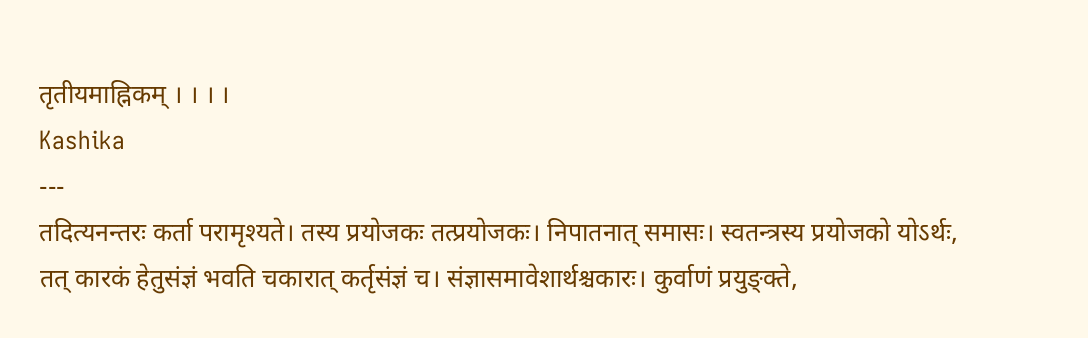तृतीयमाह्निकम् । । । ।
Kashika
---
तदित्यनन्तरः कर्ता परामृश्यते। तस्य प्रयोजकः तत्प्रयोजकः। निपातनात् समासः। स्वतन्त्रस्य प्रयोजको योऽर्थः, तत् कारकं हेतुसंज्ञं भवति चकारात् कर्तृसंज्ञं च। संज्ञासमावेशार्थश्चकारः। कुर्वाणं प्रयुङ्क्ते,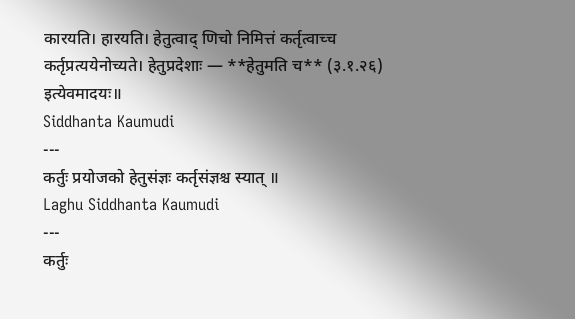कारयति। हारयति। हेतुत्वाद् णिचो निमित्तं कर्तृत्वाच्च कर्तृप्रत्ययेनोच्यते। हेतुप्रदेशाः — **हेतुमति च** (३.१.२६) इत्येवमादयः॥
Siddhanta Kaumudi
---
कर्तुः प्रयोजको हेतुसंज्ञः कर्तृसंज्ञश्च स्यात् ॥
Laghu Siddhanta Kaumudi
---
कर्तुः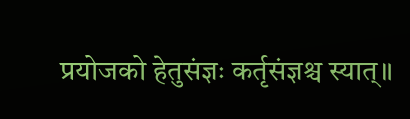प्रयोजको हेतुसंज्ञः कर्तृसंज्ञश्च स्यात्॥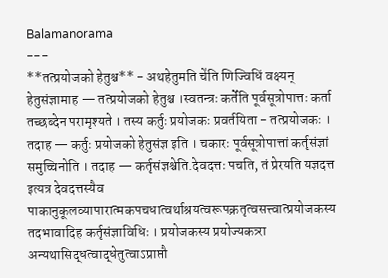Balamanorama
---
**तत्प्रयोजको हेतुश्च** - अथहेतुमति चे॑ति णिज्विधिं वक्ष्यन् हेतुसंज्ञामाह — तत्प्रयोजको हेतुश्च ।स्वतन्त्रः कर्ते॑ति पूर्वसूत्रोपात्तः कर्ता तच्छब्देन परामृश्यते । तस्य कर्तुः प्रयोजकः प्रवर्तयिता - तत्प्रयोजकः । तदाह — कर्तुः प्रयोजको हेतुसंज्ञ इति । चकारः पूर्वसूत्रोपात्तां कर्तृसंज्ञां समुच्चिनोति । तदाह — कर्तृसंज्ञश्चेति.देवदत्तः पचति, तं प्रेरयति यज्ञदत्त इत्यत्र देवदत्तस्यैव पाकानुकूलव्यापारात्मकपचधात्वर्थाश्रयत्वरूपक्रतृत्वसत्त्वात्प्रयोजकस्य तदभावादिह कर्तृसंज्ञाविधिः । प्रयोजकस्य प्रयोज्यकत्र्रा अन्यथासिद्धत्वाद्धेतुत्वाऽप्राप्तौ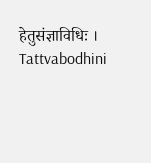हेतुसंज्ञाविधिः ।
Tattvabodhini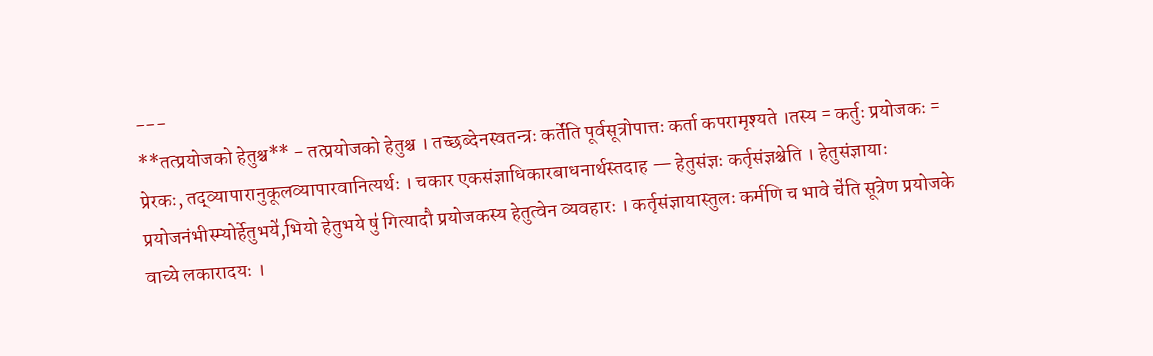---
**तत्प्रयोजको हेतुश्च** - तत्प्रयोजको हेतुश्च । तच्छब्देनस्वतन्त्रः कर्ते॑ति पूर्वसूत्रोपात्तः कर्ता कपरामृश्यते ।तस्य = कर्तुः प्रयोजकः = प्रेरकः, तद्व्यापारानुकूलव्यापारवानित्यर्थः । चकार एकसंज्ञाधिकारबाधनार्थस्तदाह — हेतुसंज्ञः कर्तृसंज्ञश्चेति । हेतुसंज्ञायाः प्रयोजनंभीस्म्योर्हेतुभये॑,भियो हेतुभये षु॑ गित्यादौ प्रयोजकस्य हेतुत्वेन व्यवहारः । कर्तृसंज्ञायास्तुलः कर्मणि च भावे चे॑ति सूत्रेण प्रयोजके वाच्ये लकारादयः ।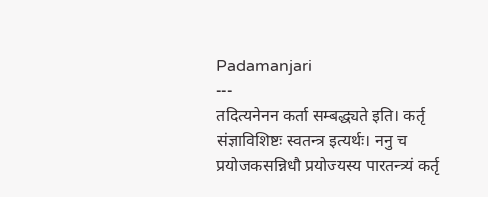Padamanjari
---
तदित्यनेनन कर्ता सम्बद्ध्यते इति। कर्तृ संज्ञाविशिष्टः स्वतन्त्र इत्यर्थः। ननु च प्रयोजकसन्निधौ प्रयोज्यस्य पारतन्त्र्यं कर्तृ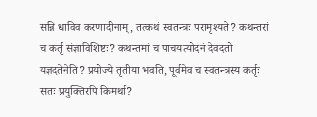सन्नि धाविव करणादीनाम्, तत्कथं स्वतन्त्रः परामृश्यते? कथन्तरां च कर्तृ संज्ञाविशिष्टः? कथन्तमां च पाचयत्योदनं देवदतो यज्ञदतेनेति? प्रयोज्ये तृतीया भवति, पूर्वमेव च स्वतन्त्रस्य कर्तृः सतः प्रयुक्तिरपि किमर्था?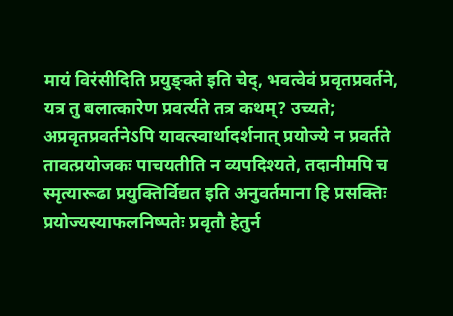मायं विरंसीदिति प्रयुङ्क्ते इति चेद्, भवत्वेवं प्रवृतप्रवर्तने, यत्र तु बलात्कारेण प्रवर्त्यते तत्र कथम्? उच्यते; अप्रवृतप्रवर्तनेऽपि यावत्स्वार्थादर्शनात् प्रयोज्ये न प्रवर्तते तावत्प्रयोजकः पाचयतीति न व्यपदिश्यते, तदानीमपि च स्मृत्यारूढा प्रयुक्तिर्विद्यत इति अनुवर्तमाना हि प्रसक्तिः प्रयोज्यस्याफलनिष्पतेः प्रवृतौ हेतुर्न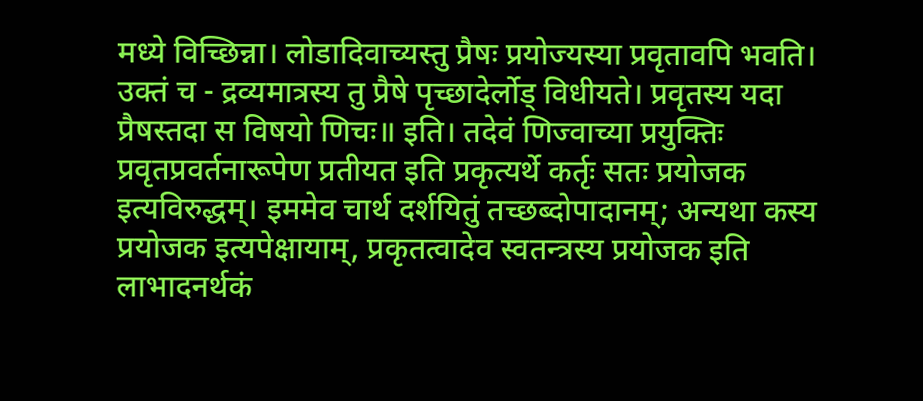मध्ये विच्छिन्ना। लोडादिवाच्यस्तु प्रैषः प्रयोज्यस्या प्रवृतावपि भवति। उक्तं च - द्रव्यमात्रस्य तु प्रैषे पृच्छादेर्लोड् विधीयते। प्रवृतस्य यदा प्रैषस्तदा स विषयो णिचः॥ इति। तदेवं णिज्वाच्या प्रयुक्तिः प्रवृतप्रवर्तनारूपेण प्रतीयत इति प्रकृत्यर्थे कर्तृः सतः प्रयोजक इत्यविरुद्धम्। इममेव चार्थ दर्शयितुं तच्छब्दोपादानम्; अन्यथा कस्य प्रयोजक इत्यपेक्षायाम्, प्रकृतत्वादेव स्वतन्त्रस्य प्रयोजक इति लाभादनर्थकं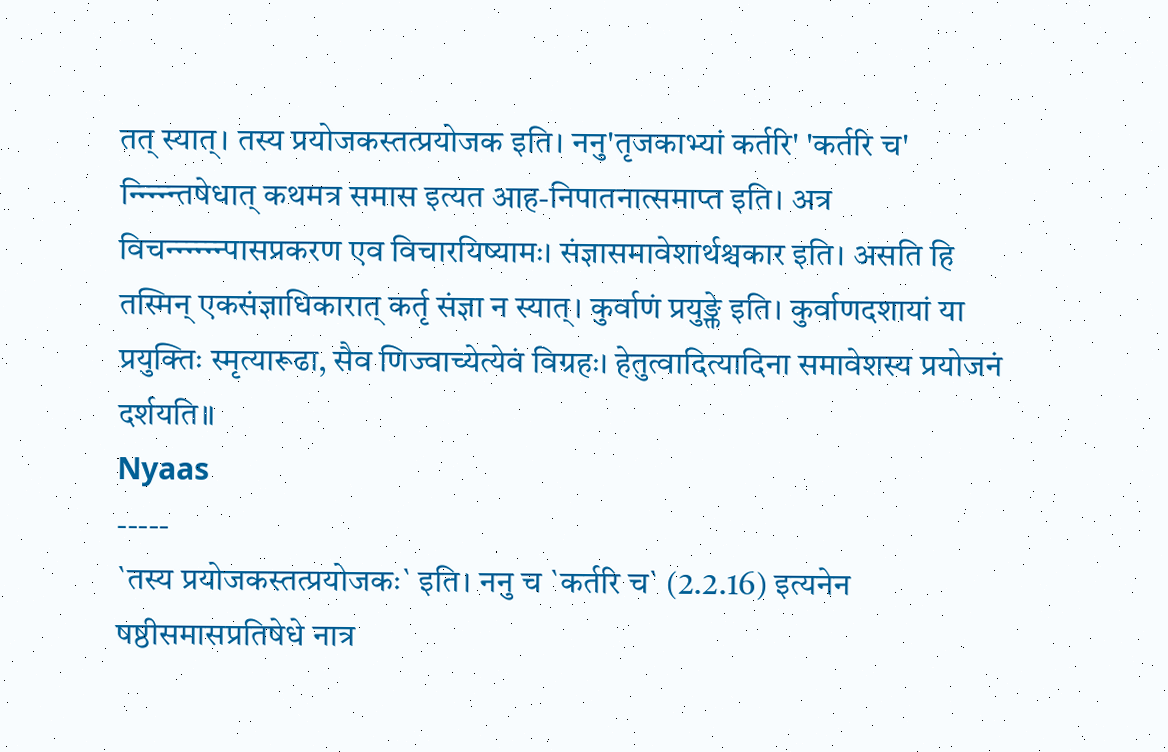तत् स्यात्। तस्य प्रयोजकस्तत्प्रयोजक इति। ननु'तृजकाभ्यां कर्तरि' 'कर्तरि च' न्न्न्न्न्तिषेधात् कथमत्र समास इत्यत आह-निपातनात्समाप्त इति। अत्र विचन्न्न्न्न्न्पासप्रकरण एव विचारयिष्यामः। संज्ञासमावेशार्थश्चकार इति। असति हि तस्मिन् एकसंज्ञाधिकारात् कर्तृ संज्ञा न स्यात्। कुर्वाणं प्रयुङ्क्ते इति। कुर्वाणदशायां या प्रयुक्तिः स्मृत्यारूढा, सैव णिज्वाच्येत्येवं विग्रहः। हेतुत्वादित्यादिना समावेशस्य प्रयोजनं दर्शयति॥
Nyaas
-----
`तस्य प्रयोजकस्तत्प्रयोजकः` इति। ननु च `कर्तरि च` (2.2.16) इत्यनेन षष्ठीसमासप्रतिषेधे नात्र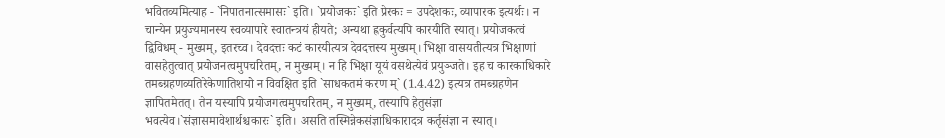भवितव्यमित्याह - `निपातनात्समासः` इति। `प्रयोजकः` इति प्रेरकः = उपदेशकः, व्यापारक इत्यर्थः। न चान्येन प्रयुज्यमानस्य स्वव्यापारे स्वातन्त्रयं हीयते; अन्यथा ह्रकुर्वत्यपि कारयीति स्यात्। प्रयोजकत्वं द्विविधम् - मुख्यम्, इतरच्व। देवदत्तः कटं कारयीत्यत्र देवदत्तस्य मुख्यम्। भिक्षा वासयतीत्यत्र भिक्षाणां वासहेतुत्वात् प्रयोजनत्वमुपचरितम्, न मुख्यम्। न हि भिक्षा यूयं वसथेत्येवं प्रयुञ्जते। इह च कारकाधिकारे तमब्ग्रहणव्यतिरेकेणातिशयो न विवक्षित इति `साधकतमं करण म्` (1.4.42) इत्यत्र तमब्ग्रहणेन ज्ञापितमेतत्। तेन यस्यापि प्रयोजगत्वमुपचरितम्, न मुख्यम्, तस्यापि हेतुसंज्ञा भवत्येव।`संज्ञासमावेशार्थश्चकारः` इति। असति तस्मिन्नेकसंज्ञाधिकारादत्र कर्तृसंज्ञा न स्यात्।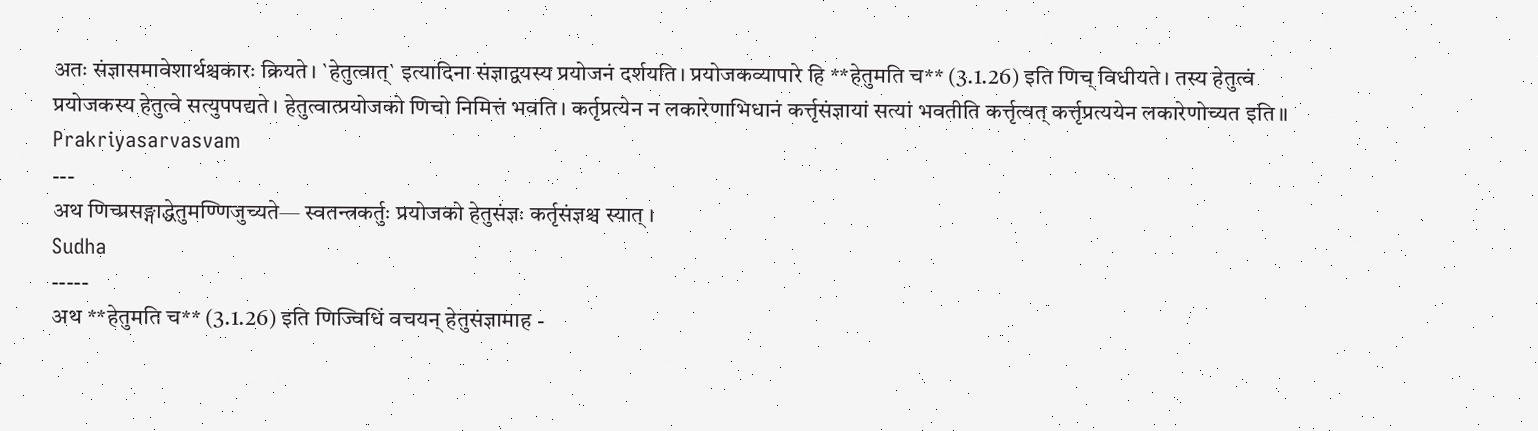अतः संज्ञासमावेशार्थश्चकारः क्रियते। `हेतुत्वात्` इत्यादिना संज्ञाद्वयस्य प्रयोजनं दर्शयति। प्रयोजकव्यापारे हि **हेतुमति च** (3.1.26) इति णिच् विधीयते। तस्य हेतुत्वं प्रयोजकस्य हेतुत्वे सत्युपपद्यते। हेतुत्वात्प्रयोजको णिचो निमित्तं भवति। कर्तृप्रत्येन न लकारेणाभिधानं कर्त्तृसंज्ञायां सत्यां भवतीति कर्त्तृत्वत् कर्त्तृप्रत्ययेन लकारेणोच्यत इति॥
Prakriyasarvasvam
---
अथ णिच्प्रसङ्गाद्धेतुमण्णिजुच्यते— स्वतन्त्रकर्तुः प्रयोजको हेतुसंज्ञः कर्तृसंज्ञश्च स्यात् ।
Sudha
-----
अथ **हेतुमति च** (3.1.26) इति णिज्विधिं वचयन् हेतुसंज्ञामाह -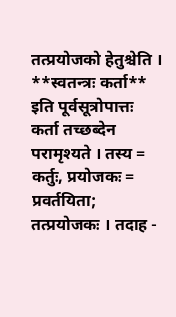तत्प्रयोजको हेतुश्चेति । **स्वतन्त्रः कर्ता** इति पूर्वसूत्रोपात्तः कर्ता तच्छब्देन परामृश्यते । तस्य = कर्तुः, प्रयोजकः = प्रवर्तयिता; तत्प्रयोजकः । तदाह -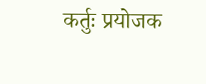कर्तुः प्रयोजक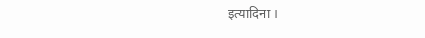इत्यादिना ।